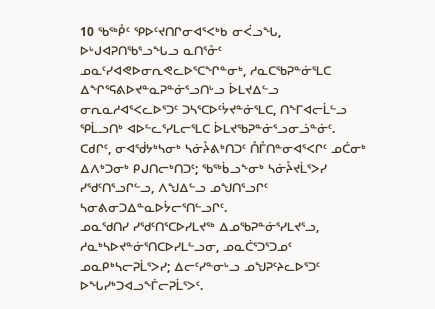10 ᖃᖅᑬᑦ ᕿᐅᑦᔪᑎᒋᓂᐊᕐᐸᒃᑲ ᓂᐹᓗᖓ, ᐅᒡᒍᐊᕈᑎᖃᕐᓗᖓᓗ ᓇᑎᕐᓁᑦ ᓄᓇᑦᓯᐊᕙᐅᓂᕆᕙᓚᐅᕐᑕᖏᓐᓂᒃ, ᓱᓇᑕᖃᕈᓐᓃᕐᒪᑕ ᐃᖏᕐᕋᕕᐅᔪᓐᓇᕈᓐᓃᕐᓗᑎᒡᓗ ᐆᒪᔪᐃᓪᓗ ᓂᕆᓇᓱᐊᕐᐸᓚᐅᕐᑐᑦ ᑐᓴᕐᑕᐅᑦᔮᔪᓐᓃᕐᒪᑕ, ᑎᖕᒥᐊᓕᒫᓪᓗ ᕿᒫᓗᑎᒃ ᐊᐅᓪᓚᕐᓯᒪᓕᕐᒪᑕ ᐆᒪᔪᖃᕈᓐᓃᕐᓗᓂᓘᓐᓃᑦ.
ᑕᑯᒋᑦ, ᓂᐊᖂᔭᒃᓴᓂᒃ ᓴᓃᔧᕕᒃᑎᑐᑦ ᑍᒤᑎᓐᓂᐊᕐᐸᒋᑦ ᓄᑖᓂᒃ ᐃᐱᒃᑐᓂᒃ ᑭᒍᑎᓕᒃᑎᑐᑦ; ᖃᖅᑳᓗᖕᓂᒃ ᓴᓃᔧᔪᒫᕐᐳᓯ ᓯᖁᑦᑎᕐᓗᒋᓪᓗ, ᐱᖑᐃᓪᓗ ᓄᖑᑎᕐᓗᒋᑦ ᓴᓂᕕᓂᑐᐃᓐᓇᐅᔮᓕᕐᑎᓪᓗᒋᑦ.
ᓄᓇᖁᑎᓯ ᓯᖁᑦᑎᕐᑕᐅᓯᒪᔪᖅ ᐃᓄᖃᕈᓐᓃᕐᓯᒪᔪᕐᓗ, ᓱᓇᒃᓴᐅᔪᓐᓃᕐᑎᑕᐅᓯᒪᓪᓗᓂ, ᓄᓇᑖᕐᑐᕐᑐᓄᑦ ᓄᓇᑭᒃᓴᓕᕈᒫᕐᐳᓯ; ᐃᓕᑦᓯᓐᓂᒡᓗ ᓄᖑᕈᑦᔨᓚᐅᕐᑐᑦ ᐅᖓᓯᒃᑐᐊᓗᖕᒦᓕᕈᒫᕐᐳᑦ.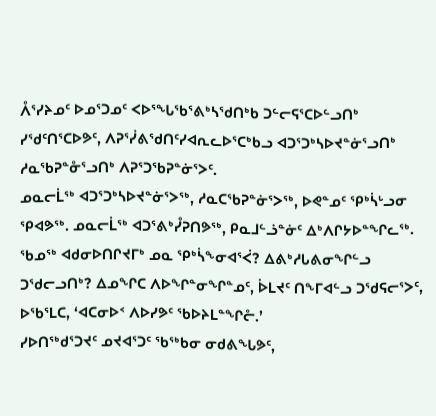ᐰᕐᓯᔨᓄᑦ ᐅᓄᕐᑐᓄᑦ ᐸᐅᕐᖓᖃᕐᕕᒃᓴᖁᑎᒃᑲ ᑐᓪᓕᕋᕐᑕᐅᓪᓗᑎᒃ ᓯᖁᑦᑎᕐᑕᐅᕗᑦ, ᐱᕈᕐᓰᕕᖁᑎᑦᓯᐊᕆᓚᐅᕐᑕᒃᑲᓗ ᐊᑐᕐᑐᒃᓴᐅᔪᓐᓃᕐᓗᑎᒃ ᓱᓇᖃᕈᓐᓁᕐᓗᑎᒃ ᐱᕈᕐᑐᖃᕈᓐᓃᕐᐳᑦ.
ᓄᓇᓕᒫᖅ ᐊᑐᕐᑐᒃᓴᐅᔪᓐᓃᕐᐳᖅ, ᓱᓇᑕᖃᕈᓐᓃᕐᐳᖅ, ᐅᕙᓐᓄᑦ ᕿᒃᓵᒡᓗᓂ ᕿᐊᕗᖅ. ᓄᓇᓕᒫᖅ ᐊᑐᕐᕕᒃᓮᕈᑎᕗᖅ, ᑭᓇᒧᓪᓘᓐᓃᑦ ᐃᒃᐱᒋᔭᐅᓐᖏᓚᖅ.
ᖃᓄᖅ ᐊᑯᓂᐅᑎᒋᔪᒥᒃ ᓄᓇ ᕿᒃᓵᖕᓂᐊᕐᐹ? ᐃᕕᒃᓱᒐᕕᓂᖏᓪᓗ ᑐᖁᓕᓗᑎᒃ? ᐃᓄᖏᑕ ᐱᐅᖏᓐᓂᖏᓐᓄᑦ, ᐆᒪᔪᑦ ᑎᖕᒥᐊᓪᓗ ᑐᖁᕋᓕᕐᐳᑦ, ᐅᖃᕐᒪᑕ, ‘ᐊᑕᓂᐅᑉ ᐱᐅᓯᕗᑦ ᖃᐅᔨᒪᓐᖏᓔ.’
ᓯᐅᑎᖅᑯᕐᑐᔪᑦ ᓄᔪᐊᕐᑐᑦ ᖃᖅᑲᓂ ᓂᑯᕕᖓᕗᑦ,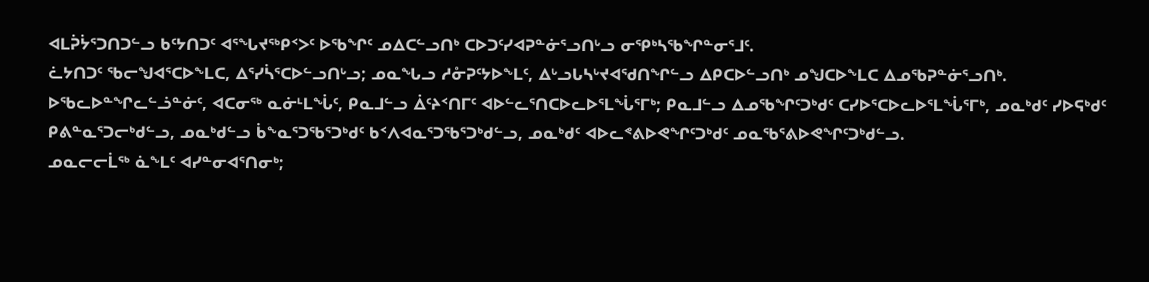ᐊᒪᕉᔮᕐᑐᑎᑐᓪᓗ ᑲᑦᔭᑎᑐᑦ ᐊᕐᖓᔪᖅᑭᑉᐳᑦ ᐅᖃᖏᑦ ᓄᐃᑕᓪᓗᑎᒃ ᑕᐅᑐᑦᓯᐊᕈᓐᓃᕐᓗᑎᒡᓗ ᓂᕿᒃᓴᖃᖏᓐᓂᕐᒧᑦ.
ᓛᔭᑎᑐᑦ ᖃᓕᖑᐊᕐᑕᐅᖕᒪᑕ, ᐃᕐᓯᓵᕐᑕᐅᓪᓗᑎᒡᓗ; ᓄᓇᖓᓗ ᓱᓁᕈᑦᔭᐅᖕᒪᑦ, ᐃᒡᓗᒐᓴᒡᔪᐊᖁᑎᖏᓪᓗ ᐃᑭᑕᐅᓪᓗᑎᒃ ᓄᖑᑕᐅᖕᒪᑕ ᐃᓄᖃᕈᓐᓃᕐᓗᑎᒃ.
ᐅᖃᓚᐅᓐᖏᓚᓪᓘᓐᓃᑦ, ᐊᑕᓂᖅ ᓇᓃᒻᒪᖔᑦ, ᑭᓇᒧᓪᓗ ᐄᑦᔨᑉᑎᒥᑦ ᐊᐅᓪᓚᕐᑎᑕᐅᓚᐅᕐᒪᖔᕐᒥᒃ; ᑭᓇᒧᓪᓗ ᐃᓄᖃᖏᑦᑐᒃᑯᑦ ᑕᓯᐅᕐᑕᐅᓚᐅᕐᒪᖔᕐᒥᒃ, ᓄᓇᒃᑯᑦ ᓯᐅᕋᒃᑯᑦ ᑭᕕᓐᓇᕐᑐᓕᒃᑯᓪᓗ, ᓄᓇᒃᑯᓪᓗ ᑳᖕᓇᕐᑐᖃᕐᑐᒃᑯᑦ ᑲᑉᐱᐊᓇᕐᑐᖃᕐᑐᒃᑯᓪᓗ, ᓄᓇᒃᑯᑦ ᐊᐅᓚᕝᕕᐅᕙᖏᑦᑐᒃᑯᑦ ᓄᓇᖃᕐᕕᐅᕙᖏᑦᑐᒃᑯᓪᓗ.
ᓄᓇᓕᓕᒫᖅ ᓈᖕᒪᑦ ᐊᓯᓐᓂᐊᕐᑎᓂᒃ;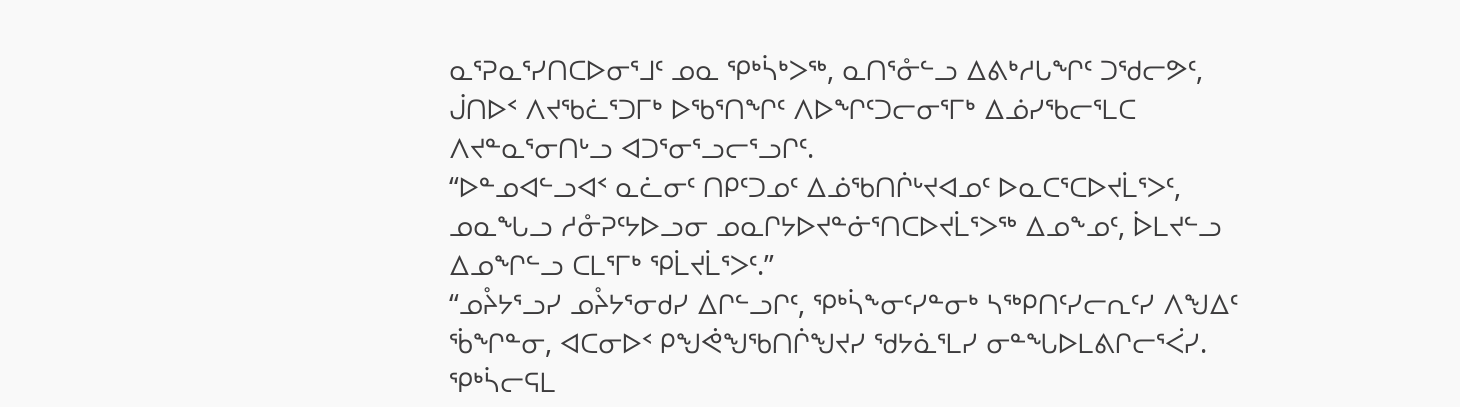ᓇᕐᕈᓇᕐᓯᑎᑕᐅᓂᕐᒧᑦ ᓄᓇ ᕿᒃᓵᒃᐳᖅ, ᓇᑎᕐᓁᓪᓗ ᐃᕕᒃᓱᒐᖏᑦ ᑐᖁᓕᕗᑦ, ᒎᑎᐅᑉ ᐱᔪᖃᓛᕐᑐᒥᒃ ᐅᖃᕐᑎᖏᑦ ᐱᐅᖏᑦᑐᓕᓂᕐᒥᒃ ᐃᓅᓯᖃᓕᕐᒪᑕ ᐱᔪᓐᓇᕐᓂᑎᒡᓗ ᐊᑐᕐᓂᕐᓗᓕᕐᓗᒋᑦ.
“ᐅᓐᓄᐊᓪᓗᐊᑉ ᓇᓛᓂᑦ ᑎᑭᑦᑐᓄᑦ ᐃᓅᖃᑎᒌᒡᔪᐊᓄᑦ ᐅᓇᑕᕐᑕᐅᔪᒫᕐᐳᑦ, ᓄᓇᖓᓗ ᓱᓁᕈᑦᔭᐅᓗᓂ ᓄᓇᒋᔭᐅᔪᓐᓃᕐᑎᑕᐅᔪᒫᕐᐳᖅ ᐃᓄᖕᓄᑦ, ᐆᒪᔪᓪᓗ ᐃᓄᖏᓪᓗ ᑕᒪᕐᒥᒃ ᕿᒫᔪᒫᕐᐳᑦ.”
“ᓄᔧᔭᕐᓗᓯ ᓄᔧᔭᕐᓂᑯᓯ ᐃᒋᓪᓗᒋᑦ, ᕿᒃᓵᖕᓂᑦᓯᓐᓂᒃ ᓴᖅᑭᑎᑦᓯᓕᕆᑦᓯ ᐱᖑᐃᑦ ᖄᖏᓐᓂ, ᐊᑕᓂᐅᑉ ᑭᖑᕚᖑᖃᑎᒌᖑᔪᓯ ᖁᔭᓈᕐᒪᓯ ᓂᓐᖓᐅᒪᕕᒋᓕᕐᐹᓯ.
ᕿᒃᓵᓕᕋᒪ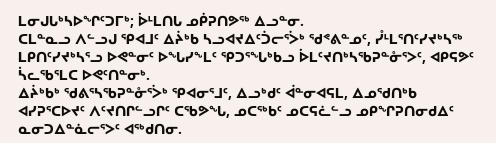ᒪᓂᒍᒐᒃᓴᐅᖏᑦᑐᒥᒃ; ᐆᒻᒪᑎᒐ ᓄᑮᕈᑎᕗᖅ ᐃᓗᓐᓂ.
ᑕᒪᓐᓇᓗ ᐱᓪᓗᒍ ᕿᐊᒧᑦ ᐃᔩᒃᑲ ᓴᓗᐊᔪᐃᑦᑑᓕᕐᐴᒃ ᖁᕝᕕᓐᓄᑦ, ᓮᒻᒪᕐᑎᑦᓯᔪᒃᓴᖅ ᒪᑭᑎᑦᓯᔪᒃᓴᕐᓗ ᐅᕙᓐᓂᑦ ᐅᖓᓯᖕᒪᑦ ᕿᑐᕐᖓᒃᑲᓗ ᐆᒪᑦᔪᑎᒃᓴᖃᕈᓐᓁᕐᐳᑦ, ᐊᑭᕋᕗᑦ ᓵᓚᖃᕐᒪᑕ ᐅᕙᑦᑎᓐᓂᒃ.
ᐃᔩᒃᑲᒃ ᖁᕕᕐᓴᖃᕈᓐᓁᕐᐴᒃ ᕿᐊᓂᕐᒧᑦ, ᐃᓗᒃᑯᑦ ᐋᓐᓂᐊᕋᒪ, ᐃᓄᖁᑎᒃᑲ ᐊᓯᕈᕐᑕᐅᔪᑦ ᐱᑦᔪᑎᒋᓪᓗᒋᑦ ᑕᖃᕗᖓ, ᓄᑕᖅᑲᑦ ᓄᑕᕋᓛᓪᓗ ᓄᑭᖏᕈᑎᓂᑯᐃᑦ ᓇᓂᑐᐃᓐᓈᓕᕐᐳᑦ ᐊᖅᑯᑎᓂ.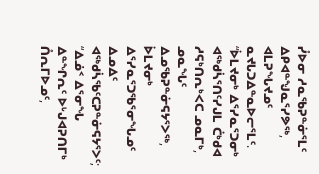ᓮᐅᓂ ᓱᓇᖃᕈᓐᓃᕐᒪᑦ ᐃᑭᐊᓐᖑᓇᕐᓯᕗᖅ, ᐊᒪᕈᖓᔪᓄᑦ ᓇᔪᒐᑐᐃᓐᓇᐅᓕᕐᒪᑦ.
“ᐆᒪᔪᓂᒃ ᐃᕐᓯᓇᕐᑐᓂᒃ ᐊᖅᑯᓵᕐᑎᑦᓯᒍᒪ ᑖᒃᑯᐊ ᓱᕋᒃᑎᕆᒃᐸᑕ ᓄᓇᒥᒃ, ᓄᓇᖓᑦ ᐃᓄᖃᕈᓐᓃᕋᔭᕐᐳᖅ, ᐆᒪᔪᓂᒃ ᐃᕐᓯᓇᕐᑐᖃᕐᓂᖓᓄᑦ ᐃᓄᐃᑦ ᐊᖅᑯᓵᖃᑦᑕᕈᓐᓃᕋᔭᕐᐳᑦ;
“ᐃᓅᑉ ᐃᕐᓂᖓ ᐃᓐᖏᕆᑦ ᐅᒡᒍᐊᕈᑎᒥᒃ ᑍᕆᒥᐅᓄᑦ,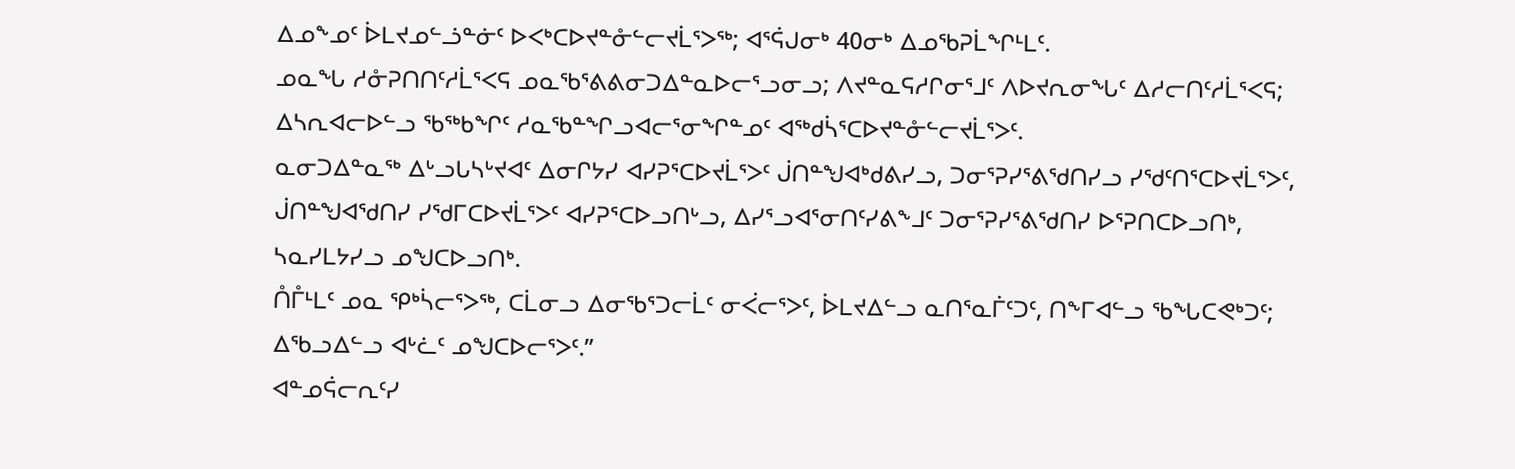ᐃᓄᖕᓄᑦ ᐆᒪᔪᓄᓪᓘᓐᓃᑦ ᐅᐸᒃᑕᐅᔪᓐᓁᓪᓕᔪᒫᕐᐳᖅ; ᐊᕐᕌᒍᓂᒃ 40ᓂᒃ ᐃᓄᖃᕈᒫᖏᒻᒪᑦ.
ᓄᓇᖓ ᓱᓁᕈᑎᑎᑦᓱᒫᕐᐸᕋ ᓄᓇᖃᕐᕕᕕᓂᑐᐃᓐᓇᐅᓕᕐᓗᓂᓗ; ᐱᔪᓐᓇᕋᓱᒋᓂᕐᒧᑦ ᐱᐅᔪᕆᓂᖓᑦ ᐃᓱᓕᑎᑦᓱᒫᕐᐸᕋ; ᐃᓴᕆᐊᓕᐅᓪᓗ ᖃᖅᑲᖏᑦ ᓱᓇᖃᓐᖏᓗᐊᓕᕐᓂᖏᓐᓄᑦ ᐊᖅᑯᓵᕐᑕᐅᔪᓐᓁᓪᓕᔪᒫᕐᐳᑦ.
ᓇᓂᑐᐃᓐᓇᖅ ᐃᒡᓗᒐᓴᒡᔪᐊᑦ ᐃᓂᒋᔭᓯ ᐊᓯᕈᕐᑕᐅᔪᒫᕐᐳᑦ ᒎᑎᓐᖑᐊᒃᑯᕕᓯᓗ, ᑐᓂᕐᕈᓯᕐᕕᖁᑎᓯᓗ ᓯᖁᑦᑎᕐᑕᐅᔪᒫᕐᐳᑦ, ᒎᑎᓐᖑᐊᖁᑎᓯ ᓯᖁᒥᑕᐅᔪᒫᕐᐳᑦ ᐊᓯᕈᕐᑕᐅᓗᑎᒡᓗ, ᐃᓯᕐᓗᐊᕐᓂᑎᑦᓯᕕᖕᒧᑦ ᑐᓂᕐᕈᓯᕐᕕᖁᑎᓯ ᐅᕐᕈᑎᑕᐅᓗᑎᒃ, ᓴᓇᓯᒪᔭᓯᓗ ᓄᖑᑕᐅᓗᑎᒃ.
ᑍᒤᒻᒪᑦ ᓄᓇ ᕿᒃᓵᓕᕐᐳᖅ, ᑕᒫᓂᓗ ᐃᓂᖃᕐᑐᓕᒫᑦ ᓂᐹᓕᕐᐳᑦ, ᐆᒪᔪᐃᓪᓗ ᓇᑎᕐᓇᒦᑦᑐᑦ, ᑎᖕᒥᐊᓪᓗ ᖃᖓᑕᕙᒃᑐᑦ; ᐃᖃᓗᐃᓪᓗ ᐊᒡᓛᑦ ᓄᖑᑕᐅᓕᕐᐳᑦ.”
ᐊᓐᓄᕌᓕᕆᑦᓯ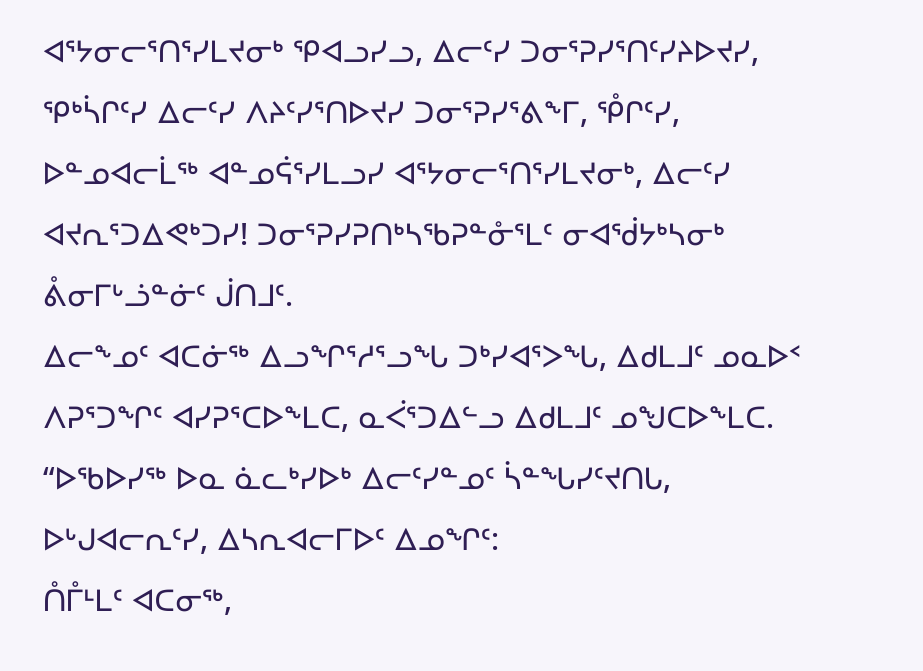ᐊᕐᔭᓂᓕᕐᑎᕐᓯᒪᔪᓂᒃ ᕿᐊᓗᓯᓗ, ᐃᓕᑦᓯ ᑐᓂᕐᕈᓯᕐᑎᑦᓯᔨᐅᔪᓯ, ᕿᒃᓵᒋᑦᓯ ᐃᓕᑦᓯ ᐱᔨᑦᓯᕐᑎᐅᔪᓯ ᑐᓂᕐᕈᓯᕐᕕᖕᒥ, ᕾᒋᑦᓯ, ᐅᓐᓄᐊᓕᒫᖅ ᐊᓐᓄᕌᕐᓯᒪᓗᓯ ᐊᕐᔭᓂᓕᕐᑎᕐᓯᒪᔪᓂᒃ, ᐃᓕᑦᓯ ᐊᔪᕆᕐᑐᐃᕙᒃᑐᓯ! ᑐᓂᕐᕈᓯᕈᑎᒃᓴᖃᕈᓐᓁᕐᒪᑦ ᓂᐊᖂᔭᒃᓴᓂᒃ ᕔᓂᒥᒡᓘᓐᓃᑦ ᒎᑎᒧᑦ.
ᐃᓕᖕᓄᑦ ᐊᑕᓃᖅ ᐃᓗᖏᕐᓱᕐᓗᖓ ᑐᒃᓯᐊᕐᐳᖓ, ᐃᑯᒪᒧᑦ ᓄᓇᐅᑉ ᐱᕈᕐᑐᖏᑦ ᐊᓯᕈᕐᑕᐅᖕᒪᑕ, ᓇᐹᕐᑐᐃᓪᓗ ᐃᑯᒪᒧᑦ ᓄᖑᑕᐅᖕᒪᑕ.
“ᐅᖃᐅᓯᖅ ᐅᓇ ᓈᓚᒃᓯᐅᒃ ᐃᓕᑦᓯᓐᓄᑦ ᓵᓐᖓᓯᑦᔪᑎᒐ, ᐅᒡᒍᐊᓕᕆᑦᓯ, ᐃᓴᕆᐊᓕᒥᐅᑦ ᐃᓄᖏᑦ:
ᑍᒤᒻᒪᑦ ᐊᑕᓂᖅ,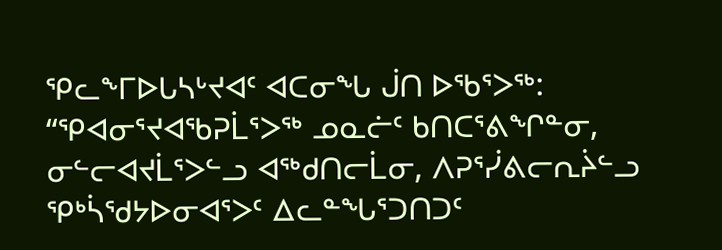ᕿᓚᖕᒥᐅᒐᓴᒡᔪᐊᑦ ᐊᑕᓂᖓ ᒎᑎ ᐅᖃᕐᐳᖅ: “ᕿᐊᓂᕐᔪᐊᖃᕈᒫᕐᐳᖅ ᓄᓇᓖᑦ ᑲᑎᑕᕐᕕᖏᓐᓂ, ᓂᓪᓕᐊᔪᒫᕐᐳᓪᓗ ᐊᖅᑯᑎᓕᒫᓂ, ᐱᕈᕐᓰᕕᓕᕆᔩᓪᓗ ᕿᒃᓵᖁᔭᐅᓂᐊᕐᐳᑦ ᐃᓚᓐᖓᕐᑐᑎᑐᑦ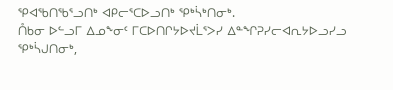ᕿᐊᖃᑎᖃᕐᓗᑎᒃ ᐊᑭᓕᕐᑕᐅᓗᑎᒃ ᕿᒃᓵᒃᑎᓂᒃ.
ᑍᑲᓂ ᐅᓪᓗᒥ ᐃᓄᖕᓂᑦ ᒥᑕᐅᑎᒋᔭᐅᔪᒫᕐᐳᓯ ᐃᓐᖏᕈᓯᓕᐊᕆᔭᐅᓗᓯᓗ ᕿᒃᓵᒍᑎᓂᒃ,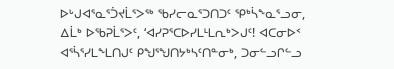ᐅᒡᒍᐊᕐᓇᕐᑑᔪᒫᕐᐳᖅ ᖃᓯᓕᓇᕐᑐᑎᑐᑦ ᕿᒃᓵᖕᓇᕐᓗᓂ, ᐃᒫᒃ ᐅᖃᕈᒫᕐᐳᑦ, ‘ᐊᓯᕈᕐᑕᐅᓯᒪᒻᒪᕆᒃᐳᒍᑦ! ᐊᑕᓂᐅᑉ ᐊᕐᓵᕐᓯᒪᖕᒪᑎᒍᑦ ᑭᖑᕐᖑᑎᔭᒃᓴᑦᑎᓐᓂᒃ, ᑐᓂᓪᓗᒋᓪᓗ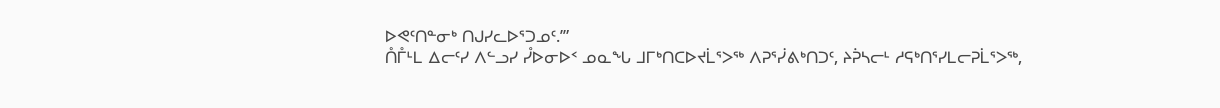ᐅᕙᑦᑎᓐᓂᒃ ᑎᒍᓯᓚᐅᕐᑐᓄᑦ.’”
ᑍᒤᒻᒪ ᐃᓕᑦᓯ ᐱᓪᓗᓯ ᓮᐅᓂᐅᑉ ᓄᓇᖓ ᒧᒥᒃᑎᑕᐅᔪᒫᕐᐳᖅ ᐱᕈᕐᓰᕕᒃᑎᑐᑦ, ᔨᕉᓴᓕᒻ ᓱᕋᒃᑎᕐᓯᒪᓕᕈᒫᕐᐳᖅ,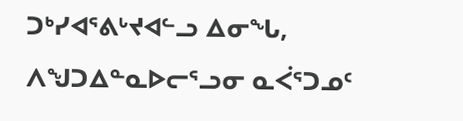ᑐᒃᓯᐊᕐᕕᒡᔪᐊᓪᓗ ᐃᓂᖓ, ᐱᖑᑐᐃᓐᓇᐅᓕᕐᓗᓂ ᓇᐹᕐᑐᓄᑦ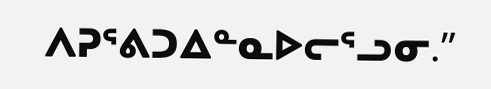ᐱᕈᕐᕕᑐᐃᓐᓇᐅᓕᕐᓗᓂ.”